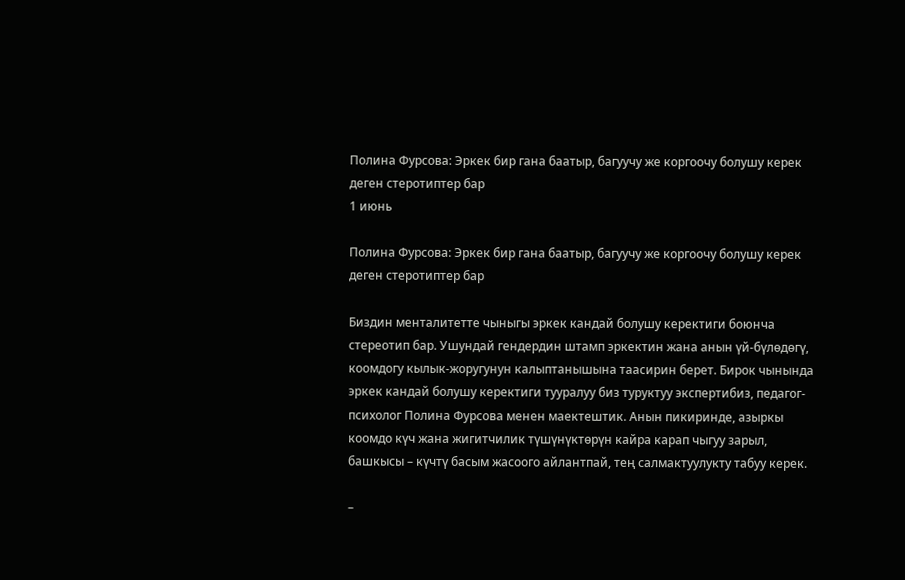Полина Фурсова: Эркек бир гана баатыр, багуучу же коргоочу болушу керек деген стеротиптер бар
1 июнь

Полина Фурсова: Эркек бир гана баатыр, багуучу же коргоочу болушу керек деген стеротиптер бар

Биздин менталитетте чыныгы эркек кандай болушу керектиги боюнча стереотип бар. Ушундай гендердин штамп эркектин жана анын үй-бүлөдөгү, коомдогу кылык-жоругунун калыптанышына таасирин берет. Бирок чынында эркек кандай болушу керектиги тууралуу биз туруктуу экспертибиз, педагог-психолог Полина Фурсова менен маектештик. Анын пикиринде, азыркы коомдо күч жана жигитчилик түшүнүктөрүн кайра карап чыгуу зарыл, башкысы – күчтү басым жасоого айлантпай, тең салмактуулукту табуу керек.

–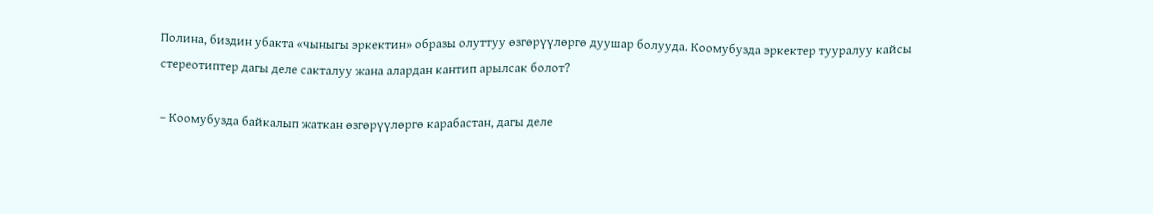Полина, биздин убакта «чыныгы эркектин» образы олуттуу өзгөрүүлөргө дуушар болууда. Коомубузда эркектер тууралуу кайсы стереотиптер дагы деле сакталуу жана алардан кантип арылсак болот?

– Коомубузда байкалып жаткан өзгөрүүлөргө карабастан, дагы деле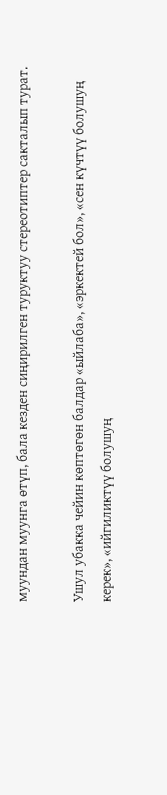муундан муунга өтүп, бала кезден сиңирилген туруктуу стереотиптер сакталып турат.

Ушул убакка чейин көптөгөн балдар «ыйлаба», «эркектей бол», «сен күчтүү болушуң керек», «ийгиликтүү болушуң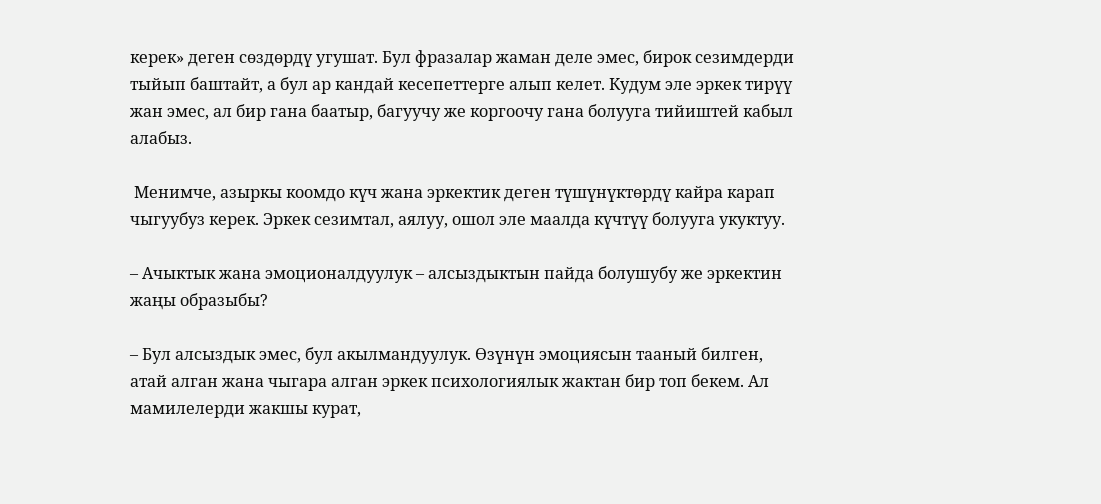керек» деген сөздөрдү угушат. Бул фразалар жаман деле эмес, бирок сезимдерди тыйып баштайт, а бул ар кандай кесепеттерге алып келет. Кудум эле эркек тирүү жан эмес, ал бир гана баатыр, багуучу же коргоочу гана болууга тийиштей кабыл алабыз.

 Менимче, азыркы коомдо күч жана эркектик деген түшүнүктөрдү кайра карап чыгуубуз керек. Эркек сезимтал, аялуу, ошол эле маалда күчтүү болууга укуктуу.

– Ачыктык жана эмоционалдуулук – алсыздыктын пайда болушубу же эркектин жаңы образыбы?

– Бул алсыздык эмес, бул акылмандуулук. Өзүнүн эмоциясын тааный билген, атай алган жана чыгара алган эркек психологиялык жактан бир топ бекем. Ал мамилелерди жакшы курат,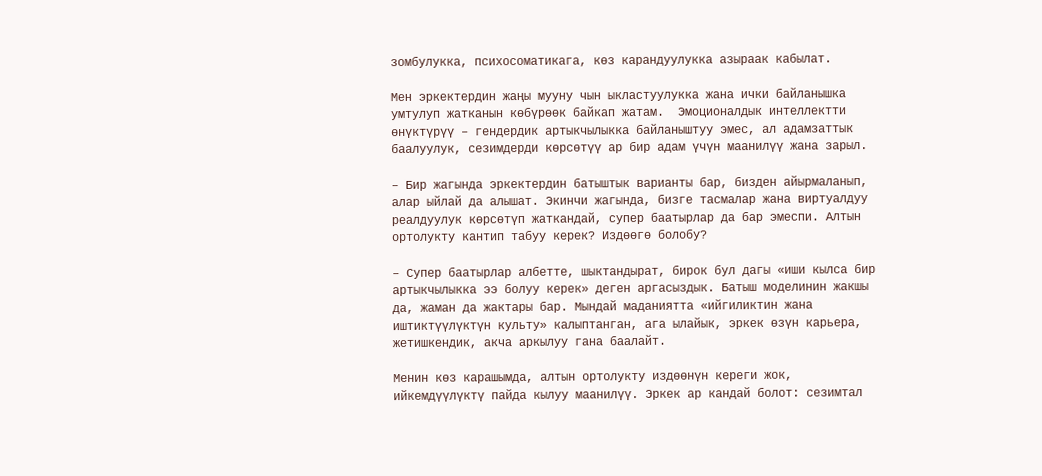зомбулукка, психосоматикага, көз карандуулукка азыраак кабылат.

Мен эркектердин жаңы мууну чын ыкластуулукка жана ички байланышка умтулуп жатканын көбүрөөк байкап жатам.  Эмоционалдык интеллектти өнүктүрүү – гендердик артыкчылыкка байланыштуу эмес, ал адамзаттык баалуулук, сезимдерди көрсөтүү ар бир адам үчүн маанилүү жана зарыл.

– Бир жагында эркектердин батыштык варианты бар, бизден айырмаланып, алар ыйлай да алышат. Экинчи жагында, бизге тасмалар жана виртуалдуу реалдуулук көрсөтүп жаткандай, супер баатырлар да бар эмеспи. Алтын ортолукту кантип табуу керек? Издөөгө болобу?

– Супер баатырлар албетте, шыктандырат, бирок бул дагы «иши кылса бир артыкчылыкка ээ болуу керек» деген аргасыздык. Батыш моделинин жакшы да, жаман да жактары бар. Мындай маданиятта «ийгиликтин жана иштиктүүлүктүн культу» калыптанган, ага ылайык, эркек өзүн карьера, жетишкендик, акча аркылуу гана баалайт.

Менин көз карашымда, алтын ортолукту издөөнүн кереги жок, ийкемдүүлүктү пайда кылуу маанилүү. Эркек ар кандай болот: сезимтал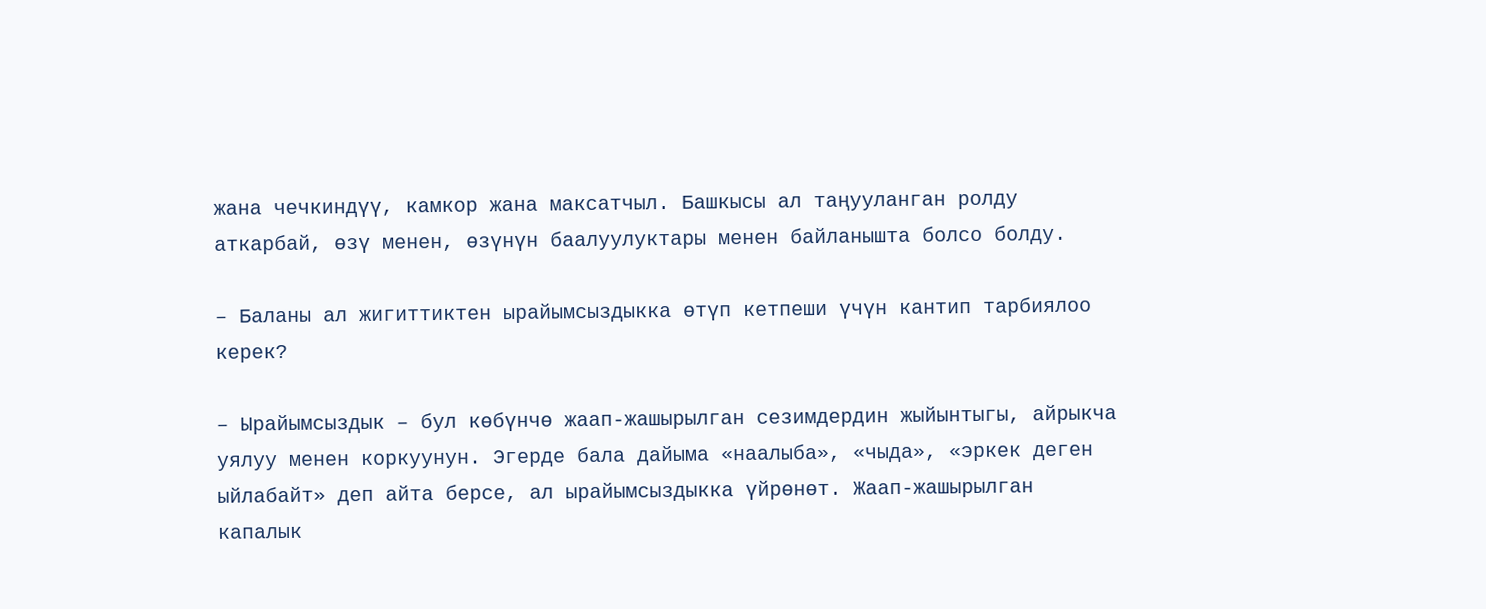жана чечкиндүү, камкор жана максатчыл. Башкысы ал таңууланган ролду аткарбай, өзү менен, өзүнүн баалуулуктары менен байланышта болсо болду.

– Баланы ал жигиттиктен ырайымсыздыкка өтүп кетпеши үчүн кантип тарбиялоо керек?

– Ырайымсыздык – бул көбүнчө жаап-жашырылган сезимдердин жыйынтыгы, айрыкча уялуу менен коркуунун. Эгерде бала дайыма «наалыба», «чыда», «эркек деген ыйлабайт» деп айта берсе, ал ырайымсыздыкка үйрөнөт. Жаап-жашырылган капалык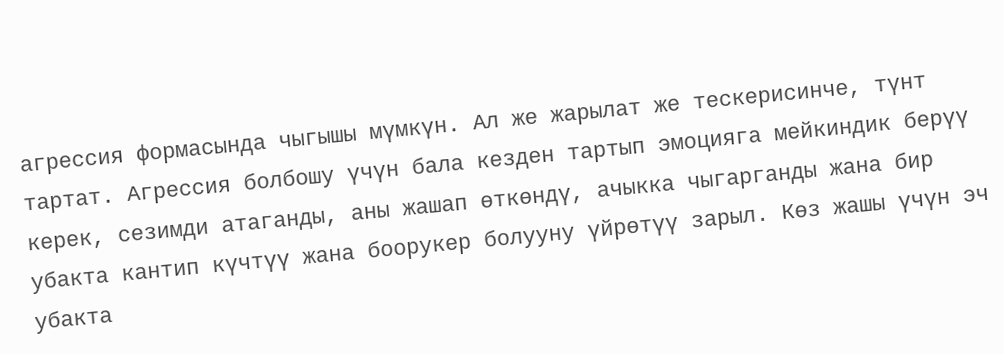агрессия формасында чыгышы мүмкүн. Ал же жарылат же тескерисинче, түнт тартат. Агрессия болбошу үчүн бала кезден тартып эмоцияга мейкиндик берүү керек, сезимди атаганды, аны жашап өткөндү, ачыкка чыгарганды жана бир убакта кантип күчтүү жана боорукер болууну үйрөтүү зарыл. Көз жашы үчүн эч убакта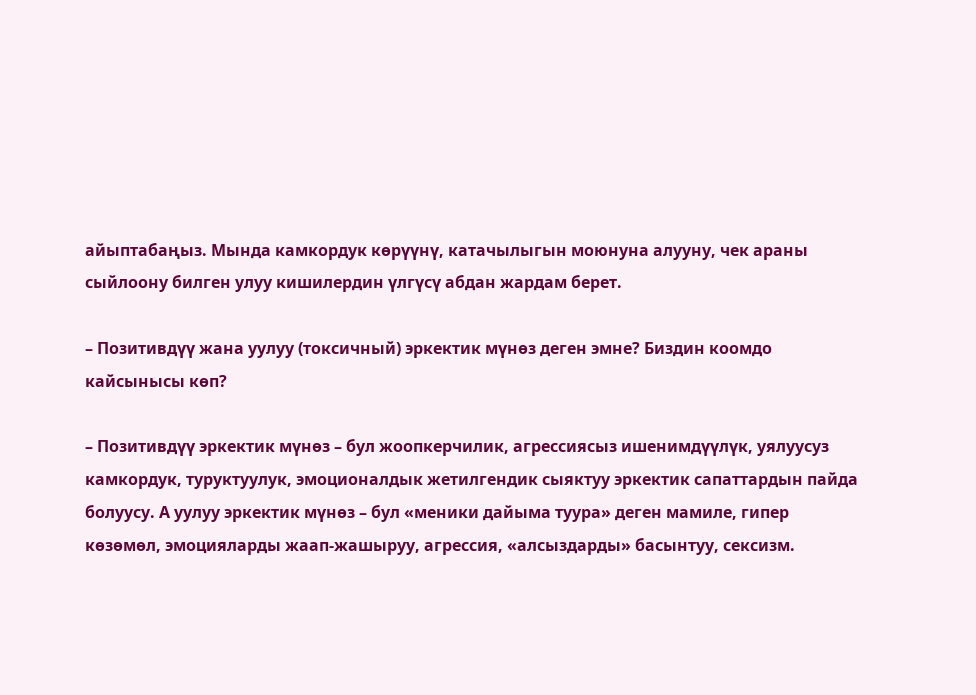айыптабаңыз. Мында камкордук көрүүнү, катачылыгын моюнуна алууну, чек араны сыйлоону билген улуу кишилердин үлгүсү абдан жардам берет.

– Позитивдүү жана уулуу (токсичный) эркектик мүнөз деген эмне? Биздин коомдо кайсынысы көп?

– Позитивдүү эркектик мүнөз – бул жоопкерчилик, агрессиясыз ишенимдүүлүк, уялуусуз камкордук, туруктуулук, эмоционалдык жетилгендик сыяктуу эркектик сапаттардын пайда болуусу. А уулуу эркектик мүнөз – бул «меники дайыма туура» деген мамиле, гипер көзөмөл, эмоцияларды жаап-жашыруу, агрессия, «алсыздарды» басынтуу, сексизм.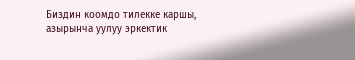Биздин коомдо тилекке каршы, азырынча уулуу эркектик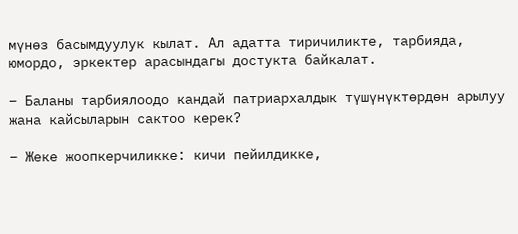мүнөз басымдуулук кылат. Ал адатта тиричиликте, тарбияда, юмордо, эркектер арасындагы достукта байкалат.

– Баланы тарбиялоодо кандай патриархалдык түшүнүктөрдөн арылуу жана кайсыларын сактоо керек?

– Жеке жоопкерчиликке: кичи пейилдикке,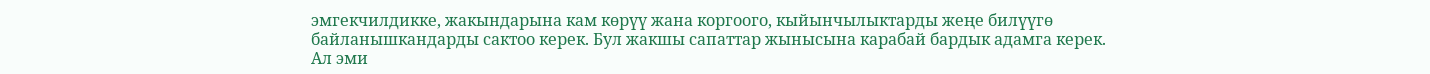эмгекчилдикке, жакындарына кам көрүү жана коргоого, кыйынчылыктарды жеңе билүүгө байланышкандарды сактоо керек. Бул жакшы сапаттар жынысына карабай бардык адамга керек. Ал эми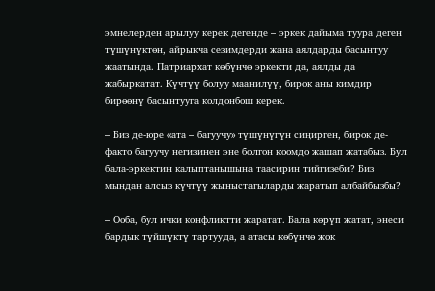эмнелерден арылуу керек дегенде – эркек дайыма туура деген түшүнүктөн, айрыкча сезимдерди жана аялдарды басынтуу жаатында. Патриархат көбүнчө эркекти да, аялды да жабыркатат. Күчтүү болуу маанилүү, бирок аны кимдир бирөөнү басынтууга колдонбош керек.

– Биз де-юре «ата – багуучу» түшүнүгүн сиңирген, бирок де-факто багуучу негизинен эне болгон коомдо жашап жатабыз. Бул бала-эркектин калыптанышына таасирин тийгизеби? Биз мындан алсыз күчтүү жыныстагыларды жаратып албайбызбы?

– Ооба, бул ички конфликтти жаратат. Бала көрүп жатат, энеси бардык түйшүктү тартууда, а атасы көбүнчө жок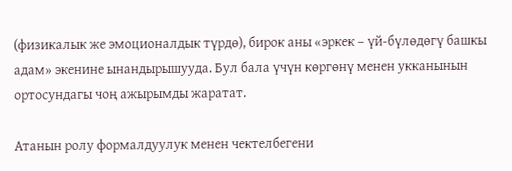(физикалык же эмоционалдык түрдө), бирок аны «эркек – үй-бүлөдөгү башкы адам» экенине ынандырышууда. Бул бала үчүн көргөнү менен укканынын ортосундагы чоң ажырымды жаратат.

Атанын ролу формалдуулук менен чектелбегени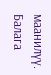маанилүү. Балага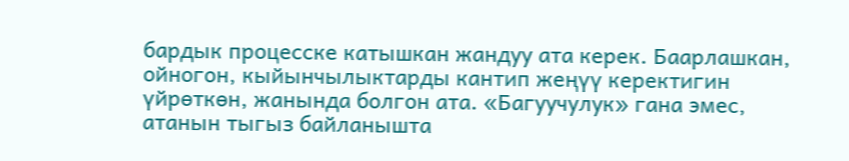бардык процесске катышкан жандуу ата керек. Баарлашкан, ойногон, кыйынчылыктарды кантип жеңүү керектигин үйрөткөн, жанында болгон ата. «Багуучулук» гана эмес, атанын тыгыз байланышта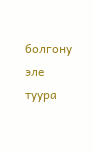болгону эле туура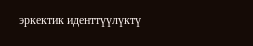эркектик иденттүүлүктү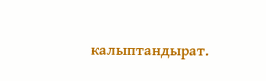калыптандырат.